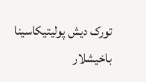تورک دیش پولیتیکاسینا باخیشلار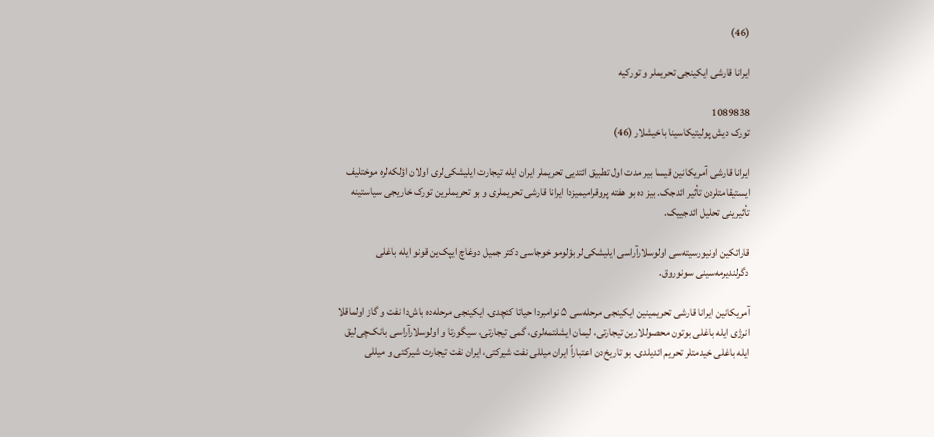(46)

ایرانا قارشی ایکینجی تحریملر و تورکیه

1089838
تورک دیش پولیتیکاسینا باخیشلار (46)

ایرانا قارشی آمریکانین قیسا بیر مدت اول تطبیق ائتدیی تحریملر ایران ایله تیجارت ایلیشکی‌لری اولان اؤلکه‌لره موختلیف ایستیقامتلردن تأثیر ائد‌جک. بیز ده بو هفته پروقرامیمیزدا ایرانا قارشی تحریملری و بو تحریملرین تورک خاریجی سیاستینه تأثیرینی تحلیل ائدجییک.

قاراتکین اونیورسیته‌سی اولوسلارآراسی ایلیشکی‌لر بؤلومو خوجاسی دکتر جمیل دوغاچ ایپک‌ین قونو ایله باغلی دگرلندیرمه‌سینی سونوروق.

آمریکانین ایرانا قارشی تحریمینین ایکینجی مرحله‌سی ۵ نوامبردا حیاتا کئچدی. ایکینجی مرحله‌ده باش‌دا نفت و گاز اولماقلا انرژی ایله باغلی بوتون محصوللارین تیجارتی، لیمان ایشلتمه‌لری، گمی تیجارتی، سیگورتا و اولوسلارآراسی بانک‌چی‌لیق ایله باغلی خیدمتلر تحریم ائدیلدی. بو تاریخ‌دن اعتباراً ایران میللی نفت شیرکتی، ایران نفت تیجارت شیرکتی و میللی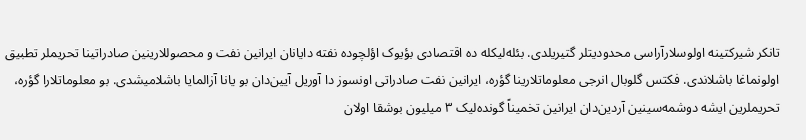تانکر شیرکتینه اولوسلارآراسی محدودیتلر گتیریلدی. بئله‌لیکله ده اقتصادی بؤیوک اؤلچوده نفته دایانان ایرانین نفت و محصوللارینین صادراتینا تحریملر تطبیق اولونماغا باشلاندی. فکتس گلوبال انرجی معلوماتلارینا گؤره، ایرانین نفت صادراتی اونسوز دا آوریل آیین‌دان بو یانا آزالمایا باشلامیشدی. بو معلوماتلارا گؤره، تحریملرین ایشه دوشمه‌سینین آردین‌دان ایرانین تخمیناً گونده‌لیک ۳ میلیون بوشقا اولان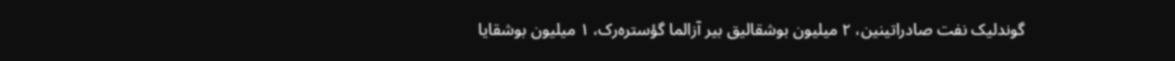گوندلیک نفت صادراتینین، ۲ میلیون بوشقا‌لیق بیر آزالما گؤستره‌رک، ۱ میلیون بوشقایا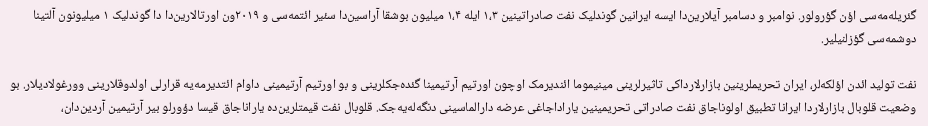گئریله‌مه‌سی اؤن گؤرولور. نوامبر و دسامبر آیلارین‌دا ایسه ایرانین گوندلیک نفت صادراتینین ۱،۳ ایله ۱،۴ میلیون بوشقا آراسین‌دا سئیر ائتمه‌سی و ۲۰۱۹ون اورتالارین‌دا دا گوندلیک ۱ میلیونون آلتینا دوشمه‌سی گؤزلنیلیر.

نفت تولید ائدن اؤلکه‌لر، ایران تحریملرینین بازارلارداکی تاثیرلرینی مینیموما ائندیرمک اوچون اورتیم آرتیمینا گئده‌جکلرینی و بو اورتیم آرتیمینی داوام ائتدیرمه‌یه قرارلی اولدوقلارینی وورغولادیلار. بو وضعیت قلوبال بازارلاردا ایرانا تطبیق اولوناجاق نفت صادراتی تحریمینین یاراداجاغی عرضه دارالماسینی دنگه‌له‌یه‌جک. قلوبال نفت قیمتلرین‌ده یاراناجاق قیسا دؤورلو بیر آرتیمین آردین‌دان،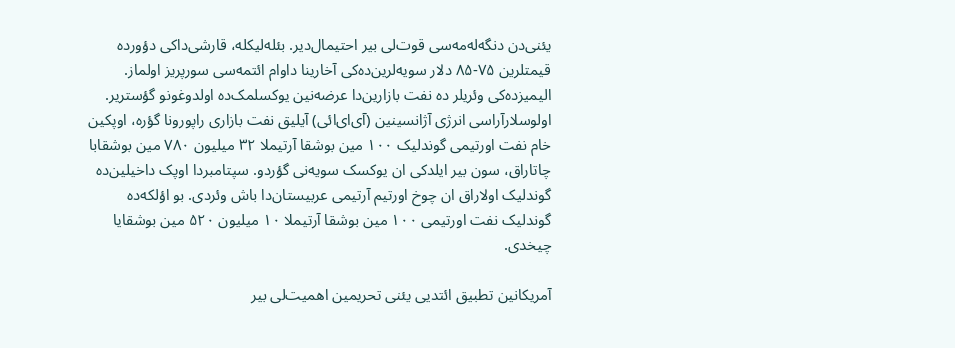یئنی‌دن دنگه‌له‌مه‌سی قوت‌لی بیر احتیمال‌دیر. بئله‌لیکله، قارشی‌داکی دؤورده قیمتلرین ۷۵-۸۵ دلار سویه‌لرین‌ده‌کی آخارینا داوام ائتمه‌سی سورپریز اولماز. الیمیزده‌کی وئریلر ده نفت بازارین‌دا عرضه‌نین یوکسلمک‌ده اولدوغونو گؤستریر. اولوسلارآراسی انرژی آژانسینین (آی‌ای‌ائی) آیلیق نفت بازاری راپورونا گؤره، اوپکین خام نفت اورتیمی گوندلیک ۱۰۰ مین بوشقا آرتیملا ۳۲ میلیون ۷۸۰ مین بوشقابا چاتاراق، سون بیر ایلدکی ان یوکسک سویه‌نی گؤردو. سپتامبردا اوپک داخیلین‌ده گوندلیک اولاراق ان چوخ اورتیم آرتیمی عربیستان‌دا باش وئردی. بو اؤلکه‌ده گوندلیک نفت اورتیمی ۱۰۰ مین بوشقا آرتیملا ۱۰ میلیون ۵۲۰ مین بوشقایا چیخدی.

آمریکانین تطبیق ائتدیی یئنی تحریمین اهمیت‌لی بیر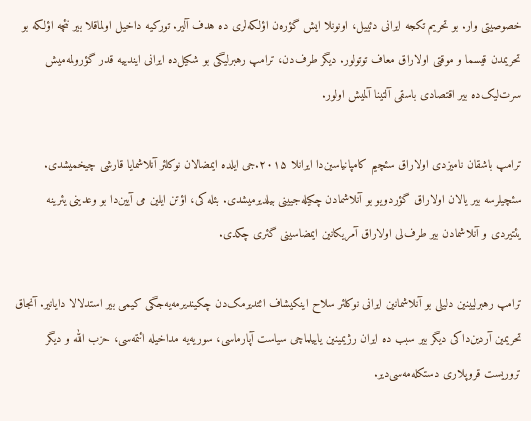خصوصیتی وار. بو تحریم تکجه ایرانی دئییل، اونونلا ایش گؤره‌ن اؤلکه‌لری ده هدف آلیر. تورکیه داخیل اولماقلا بیر نئچه اؤلکه بو تحریمدن قیسما و موقتی اولاراق معاف توتولور. دیگر طرف‌دن، ترامپ رهبرلیگی بو شکیل‌ده ایرانی ایندییه قدر گؤرولمه‌میش سرت‌لیک‌ده بیر اقتصادی باسقی آلتینا آلمیش اولور.

ترامپ باشقان نامیزدی اولاراق سئچیم کامپانیاسین‌دا ایرانلا ۲۰۱۵.جی ایلده ایمضالان نوکلئر آنلاشما‌یا قارشی چیخمیشدی. سئچیلرسه بیر یالان اولاراق گؤردویو بو آنلاشما‌دن چکیله‌جیینی بیلدیرمیشدی. بئله کی، اؤتن ایلین می آیین‌دا بو وعدینی یئرینه یئتیردی و آنلاشما‌دن بیر طرف‌لی اولاراق آمریکانین ایمضاسینی گئری چکدی.

ترامپ رهبرلیینین دلیلی بو آنلاشمانین ایرانی نوکلئر سلاح اینکیشاف ائتدیرمک‌دن چکیندیرمه‌یه‌جگی کیمی بیر استدلالا دایانیر. آنجاق تحریمین آردین‌داکی دیگر بیر سبب ده ایران رژیمینین یاییلماچی سیاست آپارماسی، سوریه‌یه مداخیله ائتمه‌سی، حزب الله و دیگر تروریست قروپلاری دستکله‌مه‌سی‌دیر.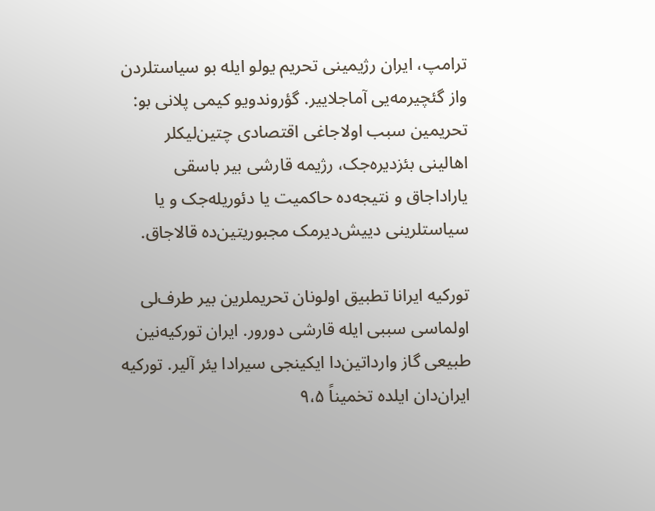ترامپ، ایران رژیمینی تحریم یولو ایله بو سیاستلردن واز گئچیرمه‌یی آماجلاییر. گؤروندویو کیمی پلانی بو: تحریمین سبب اولاجاغی اقتصادی چتین‌لیکلر اهالینی بئزدیره‌جک، رژیمه قارشی بیر باسقی یاراداجاق و نتیجه‌ده حاکمیت یا دئوریله‌جک و یا سیاستلرینی دییش‌دیرمک مجبوریتین‌ده قالاجاق.

تورکیه ایرانا تطبیق اولونان تحریملرین بیر طرف‌لی اولماسی سببی ایله قارشی دورور. ایران تورکیه‌نین طبیعی گاز وارداتین‌دا ایکینجی سیرادا یئر آلیر. تورکیه ایران‌دان ایلده تخمیناً ۹،۵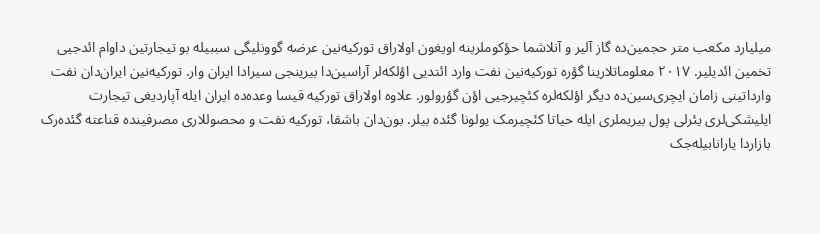میلیارد مکعب متر حجمین‌ده گاز آلیر و آنلاشما حؤکوملرینه اویغون اولاراق تورکیه‌نین عرضه گوونلیگی سببیله بو تیجارتین داوام ائدجیی تخمین ائدیلیر. ۲۰۱۷ معلوماتلارینا گؤره تورکیه‌نین نفت وارد ائتدیی اؤلکه‌لر آراسین‌دا بیرینجی سیرادا ایران وار. تورکیه‌نین ایران‌دان نفت وارداتینی زامان ایچری‌سین‌ده دیگر اؤلکه‌لره کئچیرجیی اؤن گؤرولور. علاوه اولاراق تورکیه قیسا وعده‌ده ایران ایله آپاردیغی تیجارت ایلیشکی‌لری یئرلی پول بیریملری ایله حیاتا کئچیرمک یولونا گئده بیلر. بون‌دان باشقا، تورکیه نفت و محصوللاری مصرفینده قناعته گئده‌رک بازاردا یارانابیله‌جک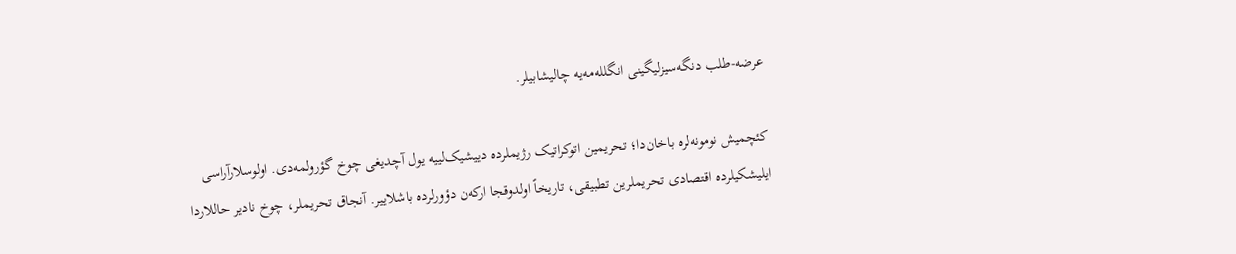عرضه-طلب دنگه‌سیزلیگینی انگلله‌مه‌یه چالیشابیلر.

کئچمیش نومونه‌لره باخان‌دا؛ تحریمین اتوکراتیک رژیملرده دییشیک‌لییه یول آچدیغی چوخ گؤرولمه‌دی. اولوسلارآراسی ایلیشکیلرده اقتصادی تحریملرین تطبیقی، تاریخاً اولدوقجا ارکه‌ن دؤورلرده باشلاییر. آنجاق تحریملر، چوخ نادیر حاللاردا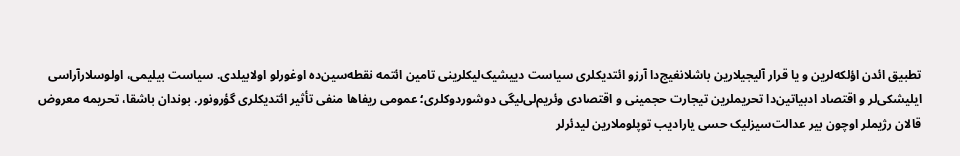تطبیق ائد‌ن اؤلکه‌لرین و یا قرار آلیجیلارین باشلانغیج‌دا آرزو ائتدیکلری سیاست دییشیک‌لیکلرینی تامین ائتمه نقطه‌سین‌ده اوغورلو اولابیلدی. سیاست بیلیمی، اولوسلارآراسی ایلیشکی‌لر و اقتصاد ادبیاتین‌دا تحریملرین تیجارت حجمینی و اقتصادی وئریم‌لی‌لیگی دوشوردوکلری؛ عمومی ریفاها منفی تأثیر ائتدیکلری گؤرونور. بوندان باشقا، تحریمه معروض قالان رژیملر اوچون بیر عدالت‌سیزلیک حسی یارادیب توپلوملارین لیدئرلر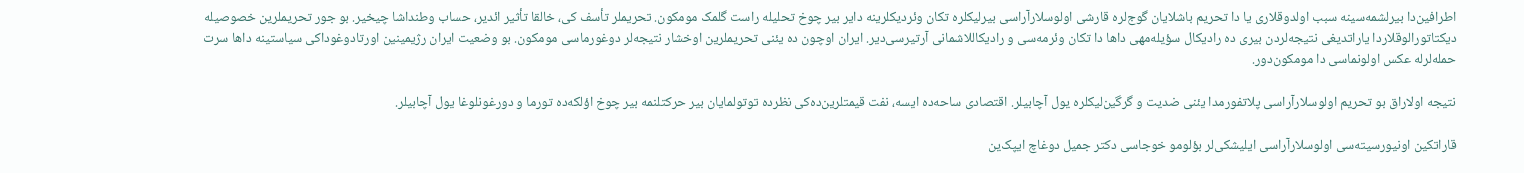اطرافین‌دا بیرلشمه‌سینه سبب اولدوقلاری یا دا تحریم باشلایان گوج‌لره قارشی اولوسلارآراسی بیرلیکلره تکان وئردیکلرینه دایر بیر چوخ تحلیله راست گلمک مومکون. تحریملر تأسف کی، خالقا تأثیر ائدیر، حساب وطنداشا چیخیر. بو جور تحریملرین خصوصیله دیکتاتورالوقلاردا یاراتدیغی نتیجه‌لردن بیری ده رادیکال سؤیله‌مهی داها دا تکان وئرمه‌سی و رادیکاللاشمانی آرتیر‌سی‌دیر. ایران اوچون ده یئنی تحریملرین اوخشار نتیجه‌لر دوغورماسی مومکون. بو وضعیت ایران رژیمینین اورتادوغوداکی سیاستینه داها سرت حمله‌لرله عکس اولونماسی دا مومکون‌دور.

نتیجه اولاراق بو تحریم اولوسلارآراسی پلاتفورمدا یئنی ضدیت و گرگین‌لیکلره یول آچابیلر. اقتصادی ساحه‌ده ایسه، نفت قیمتلرین‌ده‌کی نظرده توتولمایان بیر حرکتلنمه بیر چوخ اؤلکه‌ده تورما و دورغونلوغا یول آچابیلر.

قاراتکین اونیورسیته‌سی اولوسلارآراسی ایلیشکی‌لر بؤلومو خوجاسی دکتر جمیل دوغاچ ایپک‌ین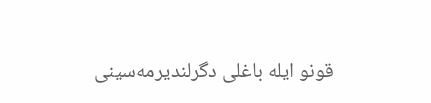قونو ایله باغلی دگرلندیرمه‌سینی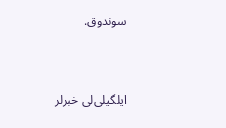سوندوق.



ایلگیلی‌لی خبرلر